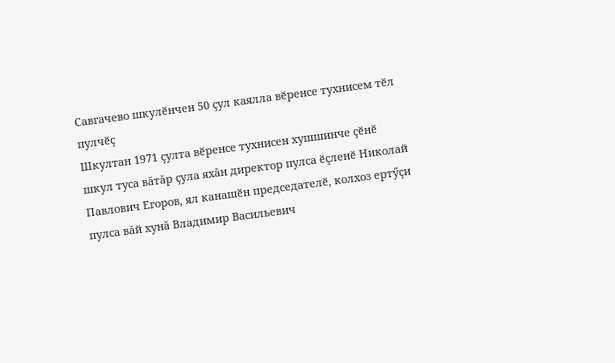Савгачево шкулӗнчен 50 çул каялла вӗренсе тухнисем тӗл пулчӗç
Шкултан 1971 çулта вӗренсе тухнисен хушшинче çӗнӗ шкул туса вăтăр çула яхăн директор пулса ӗçленӗ Николай Павлович Егоров, ял канашӗн председателӗ, колхоз ертӳçи пулса вăй хунă Владимир Васильевич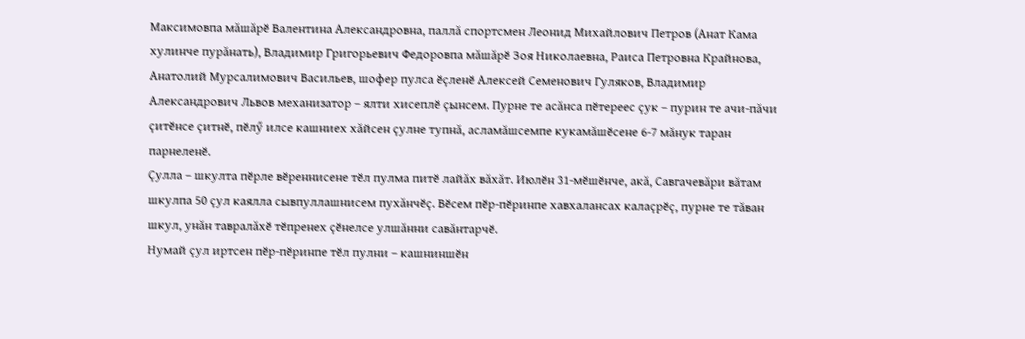Максимовпа мăшăрӗ Валентина Александровна, паллă спортсмен Леонид Михайлович Петров (Анат Кама хулинче пурăнать), Владимир Григорьевич Федоровпа мăшăрӗ Зоя Николаевна, Раиса Петровна Крайнова, Анатолий Мурсалимович Васильев, шофер пулса ӗçленӗ Алексей Семенович Гуляков, Владимир Александрович Львов механизатор – ялти хисеплӗ çынсем. Пурне те асăнса пӗтереес çук – пурин те ачи-пăчи çитӗнсе çитнӗ, пӗлӳ илсе кашниех хăйсен çулне тупнă, асламăшсемпе кукамăшӗсене 6-7 мăнук таран парнеленӗ.
Çулла – шкулта пӗрле вӗреннисене тӗл пулма питӗ лайăх вăхăт. Июлӗн 31-мӗшӗнче, акă, Савгачевăри вăтам шкулпа 50 çул каялла сывпуллашнисем пухăнчӗç. Вӗсем пӗр-пӗринпе хавхалансах калаçрӗç, пурне те тăван шкул, унăн тавралăхӗ тӗпренех çӗнелсе улшăнни савăнтарчӗ.
Нумай çул иртсен пӗр-пӗринпе тӗл пулни – кашниншӗн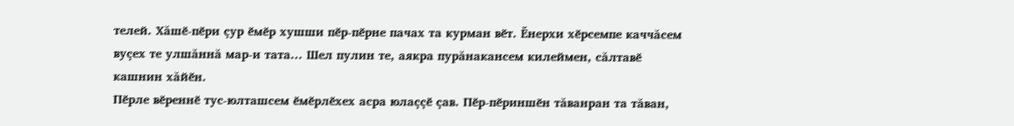телей. Хăшӗ-пӗри çур ӗмӗр хушши пӗр-пӗрне пачах та курман вӗт. Ӗнерхи хӗрсемпе каччăсем вуçех те улшăннă мар-и тата... Шел пулин те, аякра пурăнакансем килеймен, сăлтавӗ кашнин хăйӗн.
Пӗрле вӗреннӗ тус-юлташсем ӗмӗрлӗхех асра юлаççӗ çав. Пӗр-пӗриншӗн тăванран та тăван,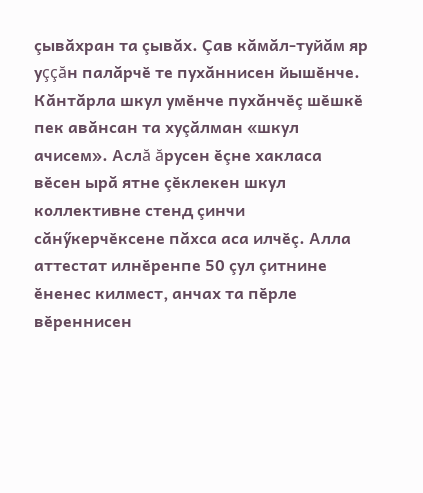çывăхран та çывăх. Çав кăмăл-туйăм яр уççăн палăрчӗ те пухăннисен йышӗнче.
Кăнтăрла шкул умӗнче пухăнчӗç шӗшкӗ пек авăнсан та хуçăлман «шкул ачисем». Аслă ăрусен ӗçне хакласа вӗсен ырă ятне çӗклекен шкул коллективне стенд çинчи сăнӳкерчӗксене пăхса аса илчӗç. Алла аттестат илнӗренпе 50 çул çитнине ӗненес килмест, анчах та пӗрле вӗреннисен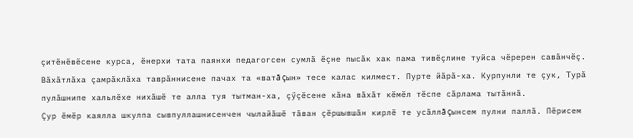çитӗнӗвӗсене курса, ӗнерхи тата паянхи педагогсен сумлă ӗçне пысăк хак пама тивӗçлине туйса чӗререн савăнчӗç.
Вăхăтлăха çамрăклăха таврăннисене пачах та «ватă çын» тесе калас килмест. Пурте йăрă-ха. Курпунли те çук, Турă пулăшнипе хальлӗхе нихăшӗ те алла туя тытман-ха, çӳçӗсене кăна вăхăт кӗмӗл тӗспе сăрлама тытăннă.
Çур ӗмӗр каялла шкулпа сывпуллашнисенчен чылайăшӗ тăван çӗршывшăн кирлӗ те усăллă çынсем пулни паллă. Пӗрисем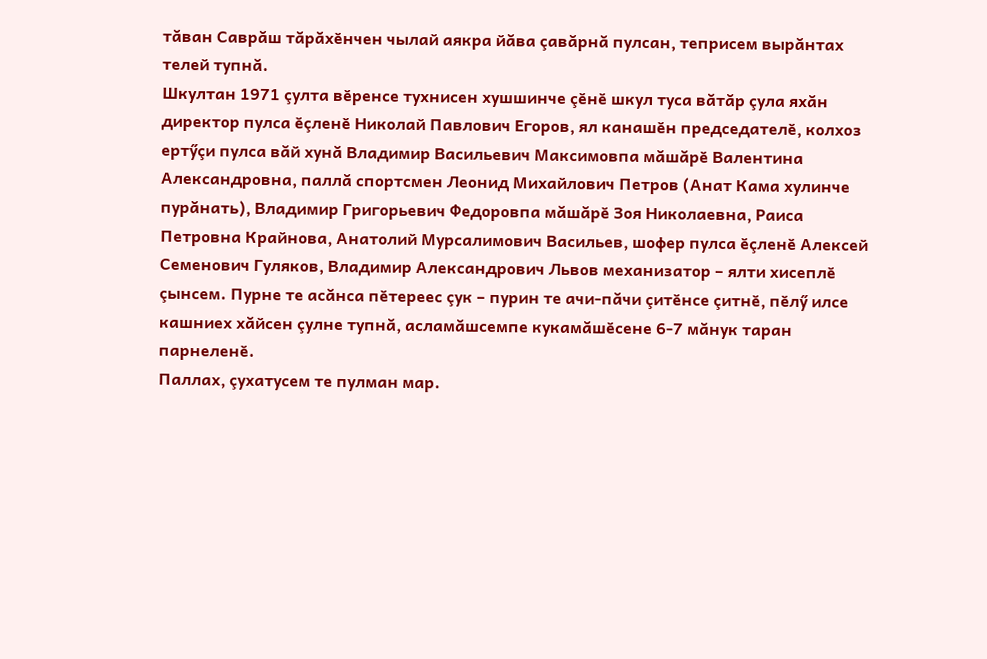тăван Саврăш тăрăхӗнчен чылай аякра йăва çавăрнă пулсан, теприсем вырăнтах телей тупнă.
Шкултан 1971 çулта вӗренсе тухнисен хушшинче çӗнӗ шкул туса вăтăр çула яхăн директор пулса ӗçленӗ Николай Павлович Егоров, ял канашӗн председателӗ, колхоз ертӳçи пулса вăй хунă Владимир Васильевич Максимовпа мăшăрӗ Валентина Александровна, паллă спортсмен Леонид Михайлович Петров (Анат Кама хулинче пурăнать), Владимир Григорьевич Федоровпа мăшăрӗ Зоя Николаевна, Раиса Петровна Крайнова, Анатолий Мурсалимович Васильев, шофер пулса ӗçленӗ Алексей Семенович Гуляков, Владимир Александрович Львов механизатор – ялти хисеплӗ çынсем. Пурне те асăнса пӗтереес çук – пурин те ачи-пăчи çитӗнсе çитнӗ, пӗлӳ илсе кашниех хăйсен çулне тупнă, асламăшсемпе кукамăшӗсене 6-7 мăнук таран парнеленӗ.
Паллах, çухатусем те пулман мар.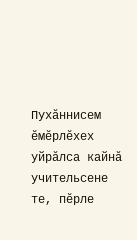Пухăннисем ӗмӗрлӗхех уйрăлса кайнă учительсене те, пӗрле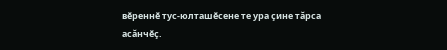вӗреннӗ тус-юлташӗсене те ура çине тăрса асăнчӗç.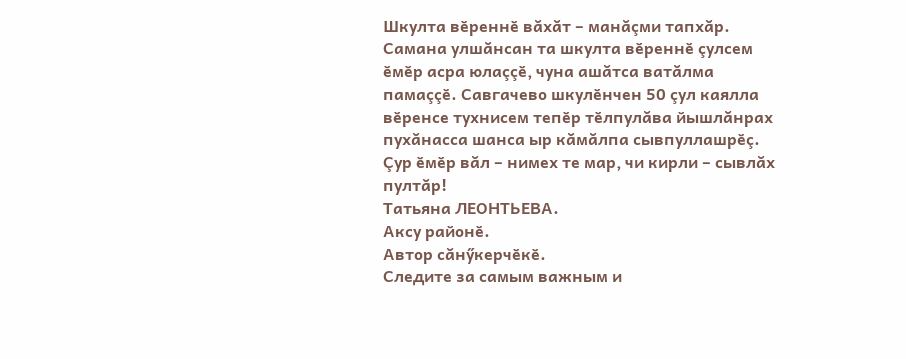Шкулта вӗреннӗ вăхăт – манăçми тапхăр. Самана улшăнсан та шкулта вӗреннӗ çулсем ӗмӗр асра юлаççӗ, чуна ашăтса ватăлма памаççӗ. Савгачево шкулӗнчен 50 çул каялла вӗренсе тухнисем тепӗр тӗлпулăва йышлăнрах пухăнасса шанса ыр кăмăлпа сывпуллашрӗç. Çур ӗмӗр вăл – нимех те мар, чи кирли – сывлăх пултăр!
Татьяна ЛЕОНТЬЕВА.
Аксу районӗ.
Автор сăнӳкерчӗкӗ.
Следите за самым важным и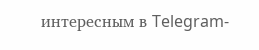интересным в Telegram-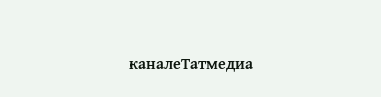каналеТатмедиа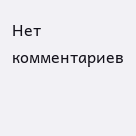Нет комментариев